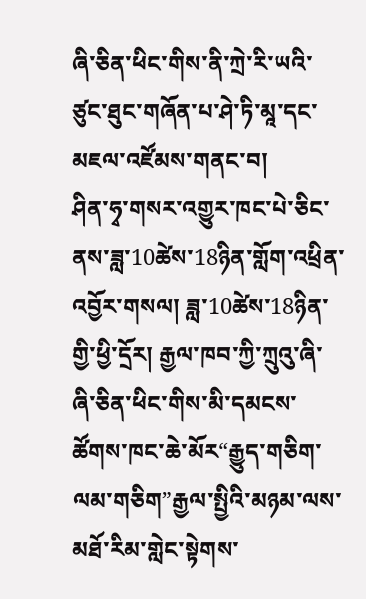ཞི་ཅིན་ཕིང་གིས་ནི་ཀྲེ་རི་ཡའི་ཙུང་ཐུང་གཞོན་པ་ཤེ་ཏི་མཱ་དང་མཇལ་འཛོམས་གནང་བ།
ཤིན་ཧྭ་གསར་འགྱུར་ཁང་པེ་ཅིང་ནས་ཟླ་10ཚེས་18ཉིན་གློག་འཕྲིན་འབྱོར་གསལ། ཟླ་10ཚེས་18ཉིན་གྱི་ཕྱི་དྲོར། རྒྱལ་ཁབ་ཀྱི་ཀྲུའུ་ཞི་ཞི་ཅིན་ཕིང་གིས་མི་དམངས་ཚོགས་ཁང་ཆེ་མོར“རྒྱུད་གཅིག་ལམ་གཅིག”རྒྱལ་སྤྱིའི་མཉམ་ལས་མཐོ་རིམ་གླེང་སྟེགས་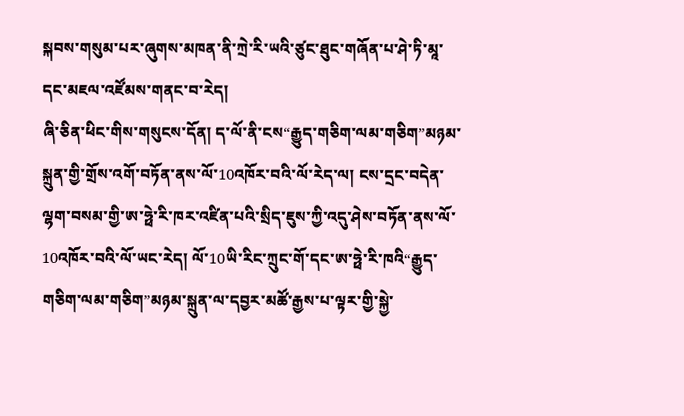སྐབས་གསུམ་པར་ཞུགས་མཁན་ནི་ཀྲེ་རི་ཡའི་ཙུང་ཐུང་གཞོན་པ་ཤེ་ཏི་མཱ་དང་མཇལ་འཛོམས་གནང་བ་རེད།
ཞི་ཅིན་ཕིང་གིས་གསུངས་དོན། ད་ལོ་ནི་ངས“རྒྱུད་གཅིག་ལམ་གཅིག”མཉམ་སྐྲུན་གྱི་གྲོས་འགོ་བཏོན་ནས་ལོ་10འཁོར་བའི་ལོ་རེད་ལ། ངས་དྲང་བདེན་ལྷག་བསམ་གྱི་ཨ་ཧྥེ་རི་ཁར་འཛིན་པའི་སྲིད་ཇུས་ཀྱི་འདུ་ཤེས་བཏོན་ནས་ལོ་10འཁོར་བའི་ལོ་ཡང་རེད། ལོ་10ཡི་རིང་ཀྲུང་གོ་དང་ཨ་ཧྥེ་རི་ཁའི“རྒྱུད་གཅིག་ལམ་གཅིག”མཉམ་སྐྲུན་ལ་དབྱར་མཚོ་རྒྱས་པ་ལྟར་གྱི་སྐྱེ་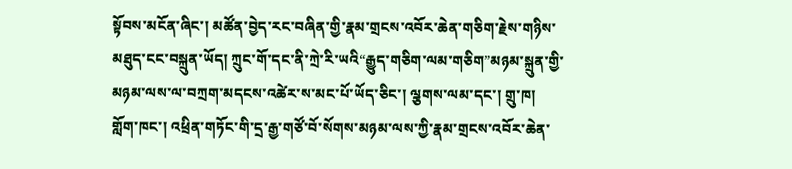སྟོབས་མངོན་ཞིང་། མཚོན་བྱེད་རང་བཞིན་གྱི་རྣམ་གྲངས་འབོར་ཆེན་གཅིག་རྗེས་གཉིས་མཐུད་ངང་བསྐྲུན་ཡོད། ཀྲུང་གོ་དང་ནི་ཀྲེ་རི་ཡའི“རྒྱུད་གཅིག་ལམ་གཅིག”མཉམ་སྐྲུན་གྱི་མཉམ་ལས་ལ་བཀྲག་མདངས་འཚེར་ས་མང་པོ་ཡོད་ཅིང་། ལྕགས་ལམ་དང་། གྲུ་ཁ། གློག་ཁང་། འཕྲིན་གཏོང་གི་དྲ་རྒྱ་གཙོ་བོ་སོགས་མཉམ་ལས་ཀྱི་རྣམ་གྲངས་འབོར་ཆེན་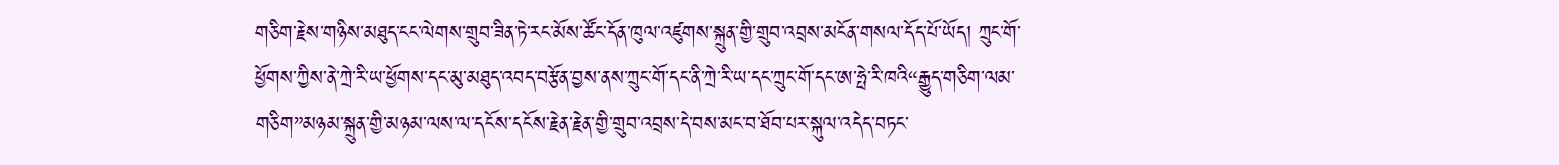གཅིག་རྗེས་གཉིས་མཐུད་ངང་ལེགས་གྲུབ་ཟིན་ཏེ་རང་མོས་ཚོང་དོན་ཁུལ་འཛུགས་སྐྲུན་གྱི་གྲུབ་འབྲས་མངོན་གསལ་དོད་པོ་ཡོད། ཀྲུང་གོ་ཕྱོགས་ཀྱིས་ནེ་ཀྲེ་རི་ཡ་ཕྱོགས་དང་མུ་མཐུད་འབད་བརྩོན་བྱས་ནས་ཀྲུང་གོ་དང་ནི་ཀྲེ་རི་ཡ་དང་ཀྲུང་གོ་དང་ཨ་ཧྥེ་རི་ཁའི“རྒྱུད་གཅིག་ལམ་གཅིག”མཉམ་སྐྲུན་གྱི་མཉམ་ལས་ལ་དངོས་དངོས་རྗེན་རྗེན་གྱི་གྲུབ་འབྲས་དེ་བས་མང་བ་ཐོབ་པར་སྐུལ་འདེད་བཏང་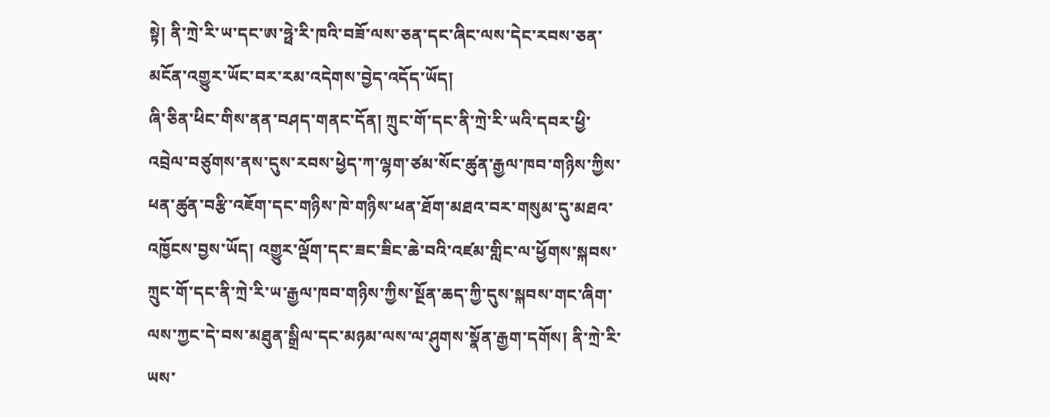སྟེ། ནི་ཀྲེ་རི་ཡ་དང་ཨ་ཧྥེ་རི་ཁའི་བཟོ་ལས་ཅན་དང་ཞིང་ལས་དེང་རབས་ཅན་མངོན་འགྱུར་ཡོང་བར་རམ་འདེགས་བྱེད་འདོད་ཡོད།
ཞི་ཅིན་ཕིང་གིས་ནན་བཤད་གནང་དོན། ཀྲུང་གོ་དང་ནི་ཀྲེ་རི་ཡའི་དབར་ཕྱི་འབྲེལ་བཙུགས་ནས་དུས་རབས་ཕྱེད་ཀ་ལྷག་ཙམ་སོང་ཚུན་རྒྱལ་ཁབ་གཉིས་ཀྱིས་ཕན་ཚུན་བརྩི་འཇོག་དང་གཉིས་ཁེ་གཉིས་ཕན་ཐོག་མཐའ་བར་གསུམ་དུ་མཐའ་འཁྱོངས་བྱས་ཡོད། འགྱུར་ལྡོག་དང་ཟང་ཟིང་ཆེ་བའི་འཛམ་གླིང་ལ་ཕྱོགས་སྐབས་ཀྲུང་གོ་དང་ནི་ཀྲེ་རི་ཡ་རྒྱལ་ཁབ་གཉིས་ཀྱིས་སྔོན་ཆད་ཀྱི་དུས་སྐབས་གང་ཞིག་ལས་ཀྱང་དེ་བས་མཐུན་སྒྲིལ་དང་མཉམ་ལས་ལ་ཤུགས་སྣོན་རྒྱག་དགོས། ནི་ཀྲེ་རི་ཡས་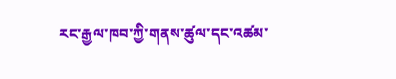རང་རྒྱལ་ཁབ་ཀྱི་གནས་ཚུལ་དང་འཚམ་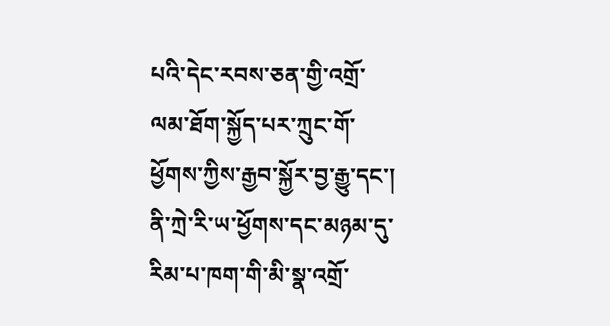པའི་དེང་རབས་ཅན་གྱི་འགྲོ་ལམ་ཐོག་སྐྱོད་པར་ཀྲུང་གོ་ཕྱོགས་ཀྱིས་རྒྱབ་སྐྱོར་བྱ་རྒྱུ་དང་། ནི་ཀྲེ་རི་ཡ་ཕྱོགས་དང་མཉམ་དུ་རིམ་པ་ཁག་གི་མི་སྣ་འགྲོ་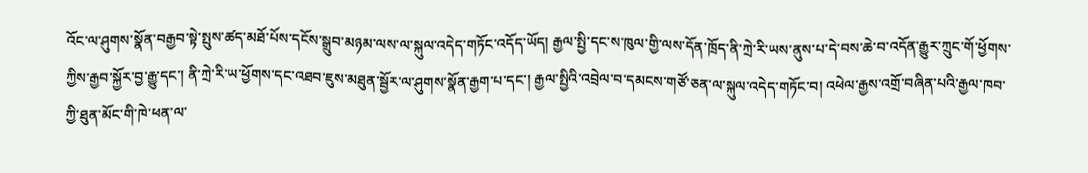འོང་ལ་ཤུགས་སྣོན་བརྒྱབ་སྟེ་སྤུས་ཚད་མཐོ་པོས་དངོས་སྒྲུབ་མཉམ་ལས་ལ་སྐུལ་འདེད་གཏོང་འདོད་ཡོད། རྒྱལ་སྤྱི་དང་ས་ཁུལ་གྱི་ལས་དོན་ཁྲོད་ནི་ཀྲེ་རི་ཡས་ནུས་པ་དེ་བས་ཆེ་བ་འདོན་རྒྱུར་ཀྲུང་གོ་ཕྱོགས་ཀྱིས་རྒྱབ་སྐྱོར་བྱ་རྒྱུ་དང་། ནི་ཀྲེ་རི་ཡ་ཕྱོགས་དང་འཐབ་ཇུས་མཐུན་སྦྱོར་ལ་ཤུགས་སྣོན་རྒྱག་པ་དང་། རྒྱལ་སྤྱིའི་འབྲེལ་བ་དམངས་གཙོ་ཅན་ལ་སྐུལ་འདེད་གཏོང་བ། འཕེལ་རྒྱས་འགྲོ་བཞིན་པའི་རྒྱལ་ཁབ་ཀྱི་ཐུན་མོང་གི་ཁེ་ཕན་ལ་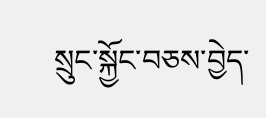སྲུང་སྐྱོང་བཅས་བྱེད་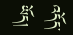འདོད་ཡོད།